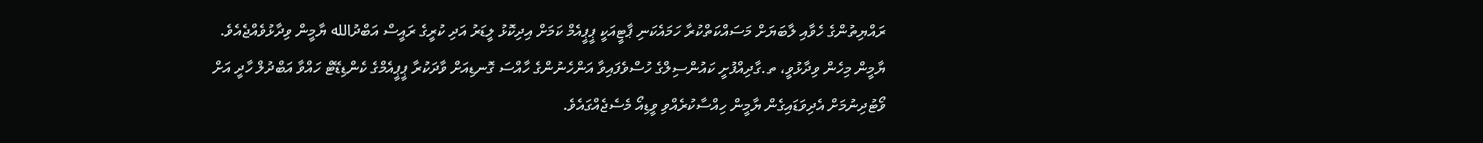ރައްޔިތުންގެ ހެވާއި ލާބަޔަށް މަސައްކަތްކުރާ ހަމައެކަނި ޕާޓީއަކީ ޕީޕީއެމް ކަމަށް އިދިކޮޅު ލީޑަރު އަދި ކުރީގެ ރައީސް އަބްދުالله ޔާމީން ވިދާޅުވެއްޖެއެވެ.
ޔާމީން މިހެން ވިދާޅުވީ، ތ.ގާދިއްފުށީ ކައުންސިލްގެ ހުސްވެފައިވާ އަންހެނުންގެ ހާއްސަ ގޮނޑިއަށް ވާދަކުރާ ޕީޕީއެމްގެ ކެންޑިޑޭޓް ހައްވާ އަބްދުލް ހާދީ އަށް ވޯޓުދިނުމަށް އެދިވަޑައިގެން ޔާމީން ހިއްސާކުރެއްވި ވީޑިއޯ މެސެޖެއްގައެވެ.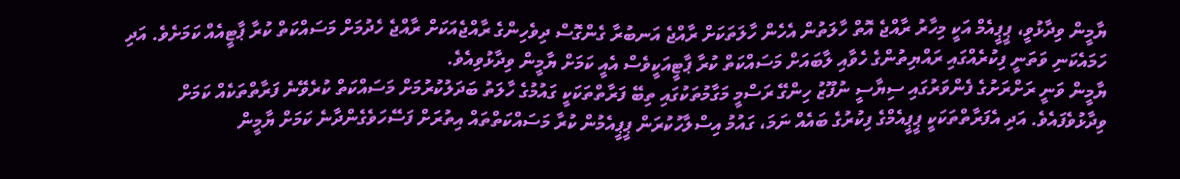ޔާމީން ވިދާޅުވީ، ޕީޕީއެމް އަކީ މިހާރު ރާއްޖެ އޮތް ހާލަތުން އެހެން ހާލަތަކަށް ރާއްޖެ އަނބުރާ ގެންގޮސް ދިވެހިންގެ ރާއްޖެއަކަށް ރާއްޖެ ހެދުމަށް މަސައްކަތް ކުރާ ޕާޓީއެއް ކަމަށެވެ. އަދި ހަމައެކަނި ވަތަނީ ފިކުރެއްގައި ރައްޔިތުންގެ ހެވާއި ލާބައަށް މަސައްކަތް ކުރާ ޕާޓީއަކީވެސް އެއީ ކަމަށް ޔާމީން ވިދާޅުވިއެވެ.
ޔާމީން ވަނީ ރަށްރަށުގެ ފެންވަރުގައި ސިޔާސީ ނުފޫޒު ހިންގޭ ރަސްމީ މަގާމުތަކުގައި ތިބޭ ފަރާތްތަކަކީ ގައުމުގެ ހާލަތު ބަދަލުކުރުމަށް މަސައްކަތް ކުރެވޭނެ ފަރާތްތަކެއް ކަމަށް ވިދާޅުވެފައެވެ. އަދި އެފަރާތްތަކަކީ ޕީޕީއެމްގެ ފިކުރުގެ ބައެއް ނަމަ، ގައުމު އިސްލާހުކުރަން ޕީޕީއެމުން ކުރާ މަސައްކަތްތައް އިތުރަށް ފަސޭހަވެގެންދާނެ ކަމަށް ޔާމީން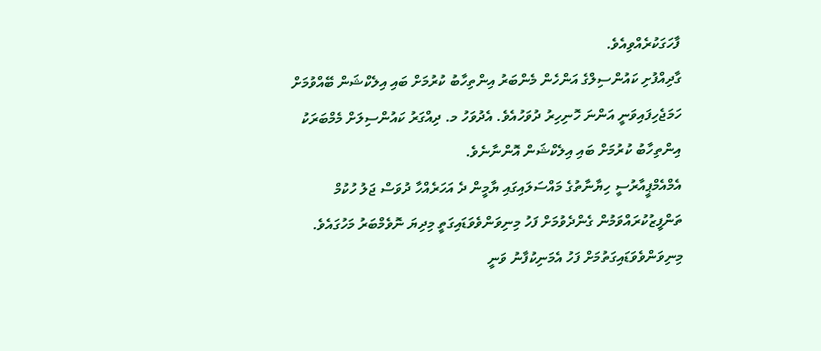ފާހަގަކުރެއްވިއެވެ.
ގާދިއްފުށި ކައުންސިލްގެ އަންހެން މެންބަރު އިންތިހާބު ކުރުމަށް ބައި އިލެކްޝަން ބޭއްވުމަށް ހަމަޖެހިފައިވަނީ އަންނަ ހޮނިހިރު ދުވަހުއެވެ. އެދުވަހު މ. ދިއްގަރު ކައުންސިލަށް މެމްބަރަކު އިންތިހާބު ކުރުމަށް ބައި އިލެކްޝަން އޮންނާނެވެ.
އެމްއެމްޕީއާރުސީ ހިޔާނާތުގެ މައްސަލައިގައި ޔާމީން ދެ އަހަރެއްހާ ދުވަސް ޖަލު ހުކުމް ތަންފީޒުކުރައްވަމުން ގެންދެވުމަށް ފަހު މިނިވަންވެވަޑައިގަތީ މިދިޔަ ނޮވެމްބަރު މަހުގައެވެ. މިނިވަންވެވަޑައިގަތުމަށް ފަހު އެމަނިކުފާނު ވަނީ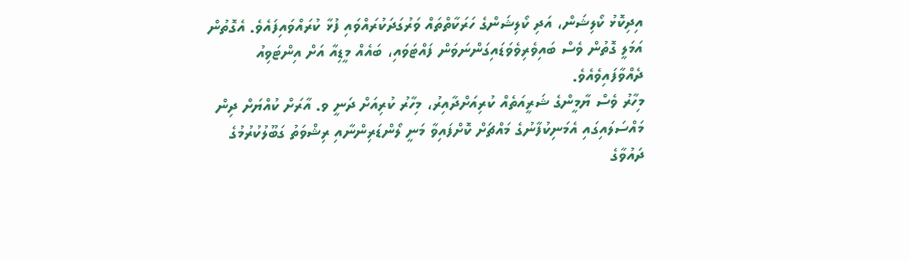އިދިކޮޅު ކޯލިޝަން، އަދި ކޯލިޝަންގެ ހަރަކާތްތައް ވަރުގަދަކުރައްވައި ފުޅާ ކުރައްވައިފައެވެ. އެގޮތުން އަމަލީ ގޮތުން ވެސް ބައިވެރިވެވަޑައިގަންނަވަން ފައްޓަވައި، ބައެއް މީޑިއާ އަށް އިންޓަވިއު ދެއްވާފައިވެއެވެ.
މިހާރު ވެސް ޔާމީންގެ ޝަރީއަތެއް ކުރިއަށްދާއިރު، މިހާރު ކުރިއަށް ދަނީ ވ. އާރަށް ކުއްޔަށް ދިން މައްސަލައިގައި އެމަނިކުފާނުގެ މައްޗަށް ކޮށްފައިވާ މަނީ ލޯންޑަރިންނާއި ރިޝްވަތު ގަބޫލުކުރުމުގެ ދައުވާގެ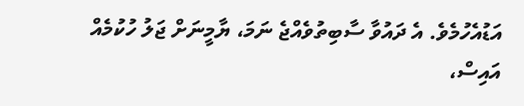އަޑުއެހުމެވެ. އެ ދައުވާ ސާބިތުވެއްޖެ ނަމަ، ޔާމީނަށް ޖަލު ހުކުމެއް އައިސް،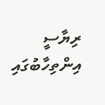ރިޔާސީ އިންތިހާބުގައި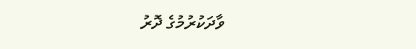ވާދަކުރުމުގެ ދޮރު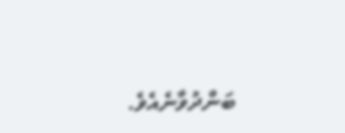ބަންދުވާނެއެވެ.